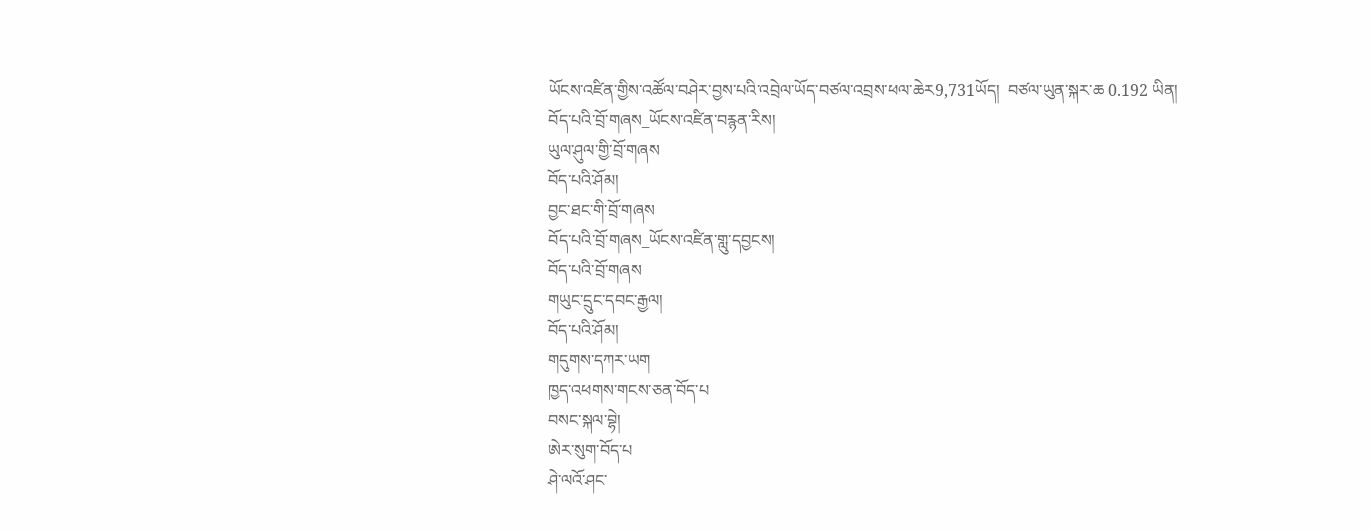ཡོངས་འཛིན་གྱིས་འཚོལ་བཤེར་བྱས་པའི་འབྲེལ་ཡོད་བཙལ་འབྲས་ཕལ་ཆེར9,731ཡོད།  བཙལ་ཡུན་སྐར་ཆ 0.192 ཡིན།
བོད་པའི་བྲོ་གཞས_ཡོངས་འཛིན་བརྙན་རིས།
ཡུལ་ཤུལ་གྱི་བྲོ་གཞས
བོད་པའི་ཤོམ།
བྱང་ཐང་གི་བྲོ་གཞས
བོད་པའི་བྲོ་གཞས_ཡོངས་འཛིན་གླུ་དབྱངས།
བོད་པའི་བྲོ་གཞས
གཡུང་དྲུང་དབང་རྒྱལ།
བོད་པའི་ཤོམ།
གདུགས་དཀར་ཡག
ཁྱད་འཕགས་གངས་ཅན་བོད་པ
བསང་སྐལ་བྷེ།
ཨེར་སུག་བོད་པ
ཤེ་ལའོ་ཤང་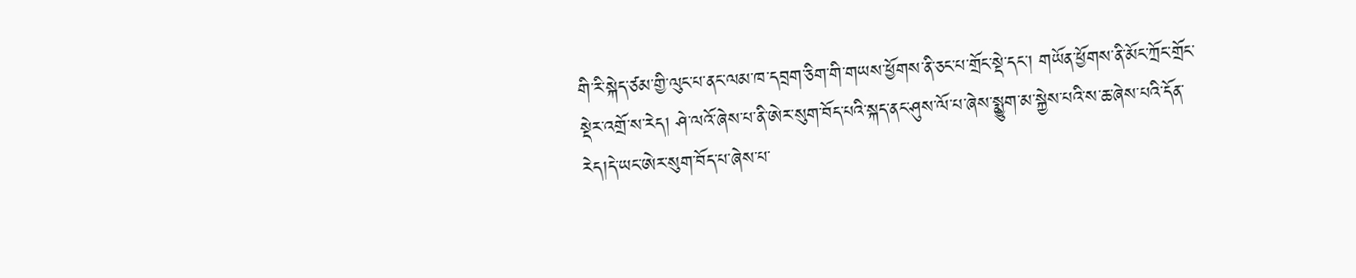གི་རི་སྐེད་ཙམ་གྱི་ལུང་པ་ནང་ལམ་ཁ་དབྲག་ཅིག་གི་གཡས་ཕྱོགས་ནི་ཅང་པ་གྲོང་སྡེ་དང་། གཡོན་ཕྱོགས་ནི་མོང་ཀྲོང་གྲོང་སྡེར་འགྲོ་ས་རེད། ཤེ་ལའོ་ཞེས་པ་ནི་ཨེར་སུག་བོད་པའི་སྐད་ནང་ཤུས་ལོ་པ་ཞེས་སྨྱུག་མ་སྐྱེས་པའི་ས་ཆ་ཞེས་པའི་དོན་རེད།དེ་ཡང་ཨེར་སུག་བོད་པ་ཞེས་པ་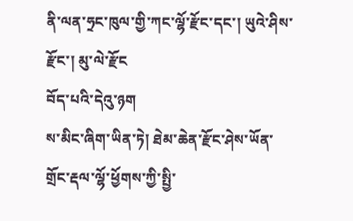ནི་ལན་ཧྲང་ཁུལ་གྱི་ཀང་ལྷོ་རྫོང་དང་། ཡུའེ་ཤིས་རྫོང་། མུ་ལེ་རྫོང
བོད་པའི་དེའུ་ཉག
ས་མིང་ཞིག་ཡིན་ཏེ། ཐེམ་ཆེན་རྫོང་ཤེས་ཡོན་གྲོང་རྡལ་ལྷོ་ཕྱོགས་ཀྱི་སྤྱི་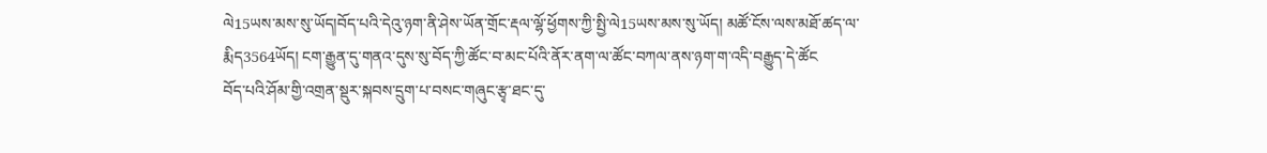ལེ15ཡས་མས་སུ་ཡོད།བོད་པའི་དེའུ་ཉག་ནི་ཤེས་ཡོན་གྲོང་རྡལ་ལྷོ་ཕྱོགས་ཀྱི་སྤྱི་ལེ15ཡས་མས་སུ་ཡོད། མཚོ་ངོས་ལས་མཐོ་ཚད་ལ་རྨིད3564ཡོད། ངག་རྒྱུན་དུ་གནའ་དུས་སུ་བོད་ཀྱི་ཚོང་བ་མང་པོའི་ནོར་ནག་ལ་ཚོང་བཀལ་ནས་ཉག་ག་འདི་བརྒྱུད་དེ་ཚོང
བོད་པའི་ཤོམ་གྱི་འགྲན་སྡུར་སྐབས་དྲུག་པ་བསང་གཞུང་རྩྭ་ཐང་དུ་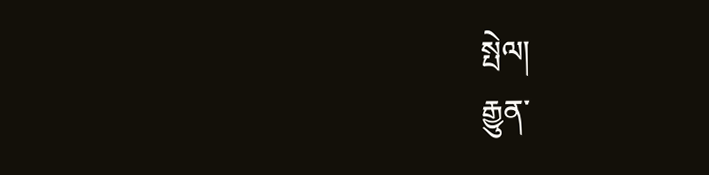སྤེལ།
རྒྱུན་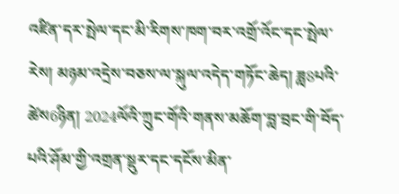འཛིན་དར་སྤེལ་དང་མི་རིགས་ཁག་བར་འགྲོ་འོང་དང་སྤེལ་རེས། མཉམ་འདྲེས་བཅས་ལ་སྐུལ་འདེད་གཏོང་ཆེད། ཟླ8པའི་ཚེས6ཉིན། 2024ལོའི་ཀྲུང་གོའི་གནས་མཆོག་བླ་བྲང་གི་བོད་པའི་ཤོམ་གྱི་འགྲན་སྡུར་དང་དངོས་མིན་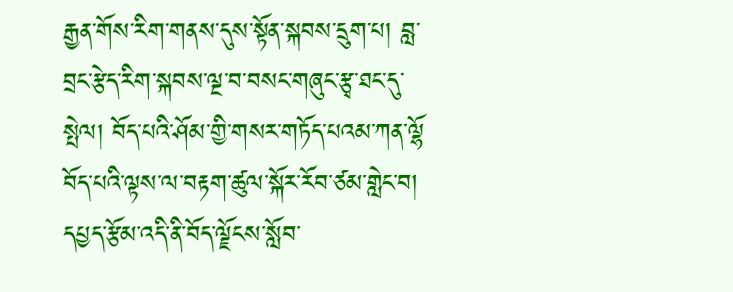རྒྱན་གོས་རིག་གནས་དུས་སྟོན་སྐབས་དྲུག་པ། བླ་བྲང་རྩེད་རིག་སྐབས་ལྔ་བ་བསང་གཞུང་རྩྭ་ཐང་དུ་སྤེལ། བོད་པའི་ཤོམ་གྱི་གསར་གཏོད་པའམ་ཀན་ལྷོ
བོད་པའི་ལྟས་ལ་བརྟག་ཚུལ་སྐོར་རོབ་ཙམ་གླེང་བ།
དཔྱད་རྩོམ་འདི་ནི་བོད་ལྗོངས་སློབ་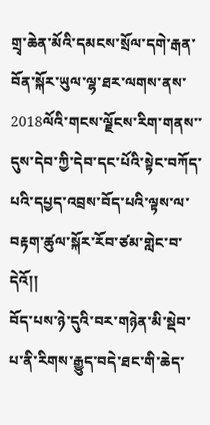གྲྭ་ཆེན་མོའི་དམངས་སྲོལ་དགེ་རྒན་བོན་སྐོར་ཡུལ་ལྷ་ཐར་ལགས་ནས་2018ལོའི་གངས་ལྗོངས་རིག་གནས་་དུས་དེབ་ཀྱི་དེབ་དང་པོའི་སྟེང་བཀོད་པའི་དཔྱད་འབྲས་བོད་པའི་ལྟས་ལ་བརྟག་ཚུལ་སྐོར་རོབ་ཙམ་གླེང་བ་དེའོ།།
བོད་པས་ཉེ་དུའི་བར་གཉེན་མི་སྡེབ་པ་ནི་རིགས་རྒྱུད་བདེ་ཐང་གི་ཆེད་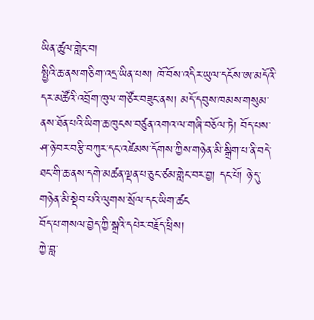ཡིན་ཚུལ་གླེང་བ།
སྤྱིའི་ཆ་ནས་གཅིག་འདྲ་ཡིན་པས། ཁོ་བོས་འདིར་ཡུལ་དངོས་ཨ་མདོའི་དར་མཚོའི་འབྲོག་ཁུལ་གཙོར་བཟུང་ནས། མདོ་དབུས་ཁམས་གསུམ་ནས་ཐོན་པའི་ཡིག་ཆ་ཁུངས་བཙུན་འགའ་ལ་གཞི་བཅོལ་ཏེ། བོད་པས་ཤ་ཉེ་བར་བརྩི་བཀུར་དང་འཛེམས་དོགས་ཀྱིས་གཉེན་མི་སྒྲིག་པ་ནི་བདེ་ཐང་གི་ཆ་ནས་དགེ་མཚན་ལྡན་པ་ཅུང་ཙམ་གླེང་བར་བྱ། དང་པོ། ཉེ་དུ་གཉེན་མི་སྡེབ་པའི་ལུགས་སྲོལ་དང་ཡིག་ཚང
བོད་པ་གསལ་བྱེད་ཀྱི་སྒྲའི་དཔེར་བརྗོད་ཕྲིས།
ཀྱེ་བླ་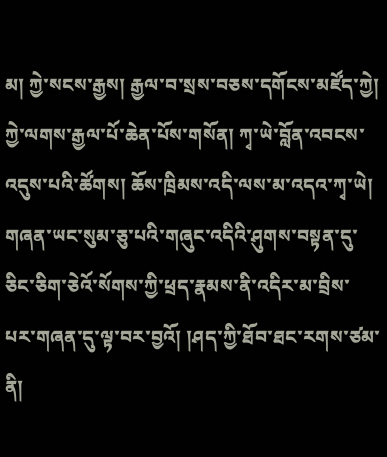མ། ཀྱེ་སངས་རྒྱས། རྒྱལ་བ་སྲས་བཅས་དགོངས་མཛོད་ཀྱེ། ཀྱེ་ལགས་རྒྱལ་པོ་ཆེན་པོས་གསོན། ཀྭ་ཡེ་བློན་འབངས་འདུས་པའི་ཚོགས། ཆོས་ཁྲིམས་འདི་ལས་མ་འདའ་ཀྭ་ཡེ། གཞན་ཡང་སུམ་ཅུ་པའི་གཞུང་འདིའི་ཤུགས་བསྟན་དུ་ཅིང་ཅིག་ཅེའོ་སོགས་ཀྱི་ཕྲད་རྣམས་ནི་འདིར་མ་བྲིས་པར་གཞན་དུ་ལྟ་བར་བྱའོ། །ཤད་ཀྱི་ཐོབ་ཐང་རགས་ཙམ་ནི།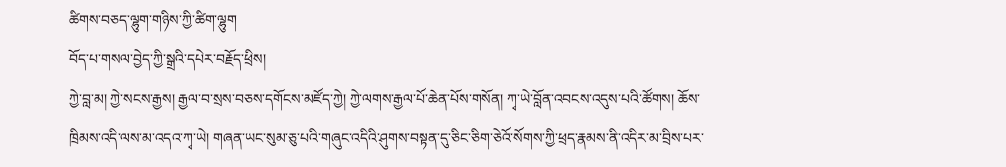ཚིགས་བཅད་ལྷུག་གཉིས་ཀྱི་ཚིག་ལྷུག
བོད་པ་གསལ་བྱེད་ཀྱི་སྒྲའི་དཔེར་བརྗོད་ཕྲིས།
ཀྱེ་བླ་མ། ཀྱེ་སངས་རྒྱས། རྒྱལ་བ་སྲས་བཅས་དགོངས་མཛོད་ཀྱེ། ཀྱེ་ལགས་རྒྱལ་པོ་ཆེན་པོས་གསོན། ཀྭ་ཡེ་བློན་འབངས་འདུས་པའི་ཚོགས། ཆོས་ཁྲིམས་འདི་ལས་མ་འདའ་ཀྭ་ཡེ། གཞན་ཡང་སུམ་ཅུ་པའི་གཞུང་འདིའི་ཤུགས་བསྟན་དུ་ཅིང་ཅིག་ཅེའོ་སོགས་ཀྱི་ཕྲད་རྣམས་ནི་འདིར་མ་བྲིས་པར་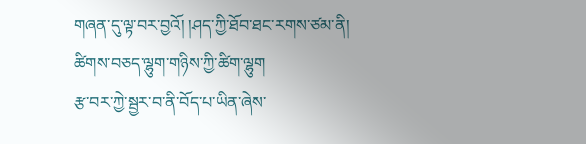གཞན་དུ་ལྟ་བར་བྱའོ། །ཤད་ཀྱི་ཐོབ་ཐང་རགས་ཙམ་ནི། ཚིགས་བཅད་ལྷུག་གཉིས་ཀྱི་ཚིག་ལྷུག
རྩ་བར་ཀྱེ་སྦྱར་བ་ནི་བོད་པ་ཡིན་ཞེས་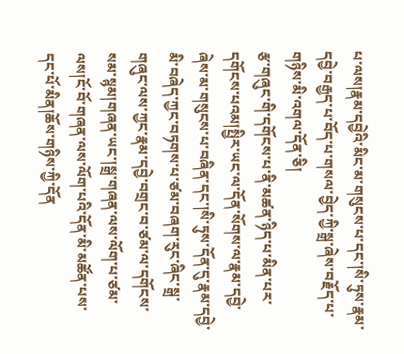པ་ལས།རྣམ་དབྱེའི་མིང་མ་གསུངས་པ་དང་།སི་ཏུས་རྣམ་དབྱེ་བརྒྱད་པ་བོད་པ་གསལ་བྱེད་ཀྱི་སྒྲ་ཞེས་བརྗོད་པ་གཉིས་མི་འགལ་དོན་ཅི།
རྩ་གཞུང་གི་དགོངས་པ་ནི་མཚན་ཉིད་པ་མིན་པར་དགོངས་པའམ།སྤྱིར་ཡང་ལ་དོན་སོགས་ལ་རྣམ་དབྱེ་ཞེས་མ་གསུངས་པ་བཞིན་དང་།སི་ཏུས་དོན་དུ་རྣམ་དབྱེ་མི་བཞེད་ཀྱང་བཏགས་པ་ཙམ་བཞག་རུང་ཞིང་སྒྲ་གཞུང་ལས་ཀྱང་རྣམ་དབྱེ་བགྲང་བ་ཙམ་ལ་དགོངས་སམ་སྙམ།གཞན་ཡང་།སྒྲ་གཞན་ལས་ལོག་པ་ཙམ་ལས།ངོ་བོ་གཞན་ལས་ལོག་པའི་དོན་མི་མཚོན་པས་དང་པོ་མིན།ཆོས་གཉིས་ཀྱི་དོན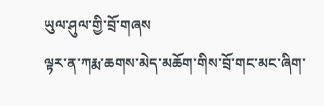ཡུལ་ཤུལ་གྱི་བྲོ་གཞས
ལྟར་ན་ཀརྨ་ཆགས་མེད་མཆོག་གིས་བྲོ་གང་མང་ཞིག་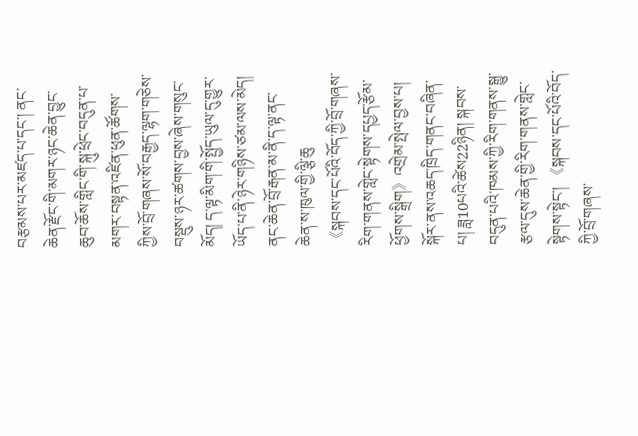བརྩམས་པར་མཛད་པ་དང་། ནང་ཆེན་རྫོང་གི་མགར་ཉང་ཆེན་བྱུང་ཆུབ་ཆོས་གླིང་གི་སྐུ་ཕྲེང་བདུན་པ་མགར་བསྟན་འཛིན་ཕུན་ཚོགས་ཀྱིས་བྲོ་གཞས་སོ་བརྒྱད་ལྷག་གཅེས་བསྡུས་ཉར་ཚགས་བྱས་ཞེས་གསུང་མོད། ད་ལྟ་མིག་གི་སྤྱོད་ཡུལ་དུ་གྱུར་ཡོད་པ་ནི་ཉེར་གཉིས་ཙམ་ལས་མེད། ནང་ཆེན་བྲོ་རྒན་མ་ནི་ད་ལྟ་ནང་ཆེན་ས་ཁུལ་གྱི་ལྕི་ཆུ
《སྐབས་དང་པོའི་བོད་ཀྱི་བྲོ་གཞས་རིག་གནས་གླེང་སྟེགས་དཔྱད་རྩོམ་ཕྱོགས་སྒྲིག》འགྲེམ་སྤེལ་བྱས་པ།
སྐོར་ནས་འཆད་ཁྲིད་གནང་བཞིན་པ། ཟླ10པའི་ཚེས22ཉིན། སྐབས་བདུན་པའི་ཁམས་ཀྱི་རིག་གནས་སྒྱུ་རྩལ་དུས་ཆེན་གྱི་རིག་གནས་གླེང་སྟེགས་སྟེང་། 《སྐབས་དང་པོའི་བོད་ཀྱི་བྲོ་གཞས་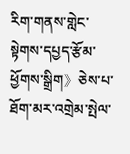རིག་གནས་གླེང་སྟེགས་དཔྱད་རྩོམ་ཕྱོགས་སྒྲིག》ཅེས་པ་ཐོག་མར་འགྲེམ་སྤེལ་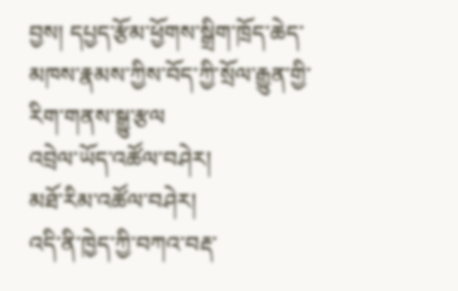བྱས། དཔྱད་རྩོམ་ཕྱོགས་སྒྲིག་ཁྲོད་ཆེད་མཁས་རྣམས་ཀྱིས་བོད་ཀྱི་སྲོལ་རྒྱུན་གྱི་རིག་གནས་སྒྱུ་རྩལ
འབྲེལ་ཡོད་འཚོལ་བཤེར།
མཐོ་རིམ་འཚོལ་བཤེར།
འདི་ནི་ཁྱེད་ཀྱི་བཀའ་བརྡ་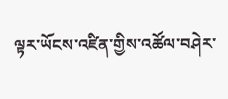ལྟར་ཡོངས་འཛིན་གྱིས་འཚོལ་བཤེར་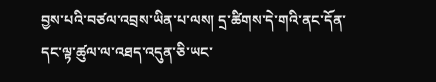བྱས་པའི་བཙལ་འབྲས་ཡིན་པ་ལས། དྲ་ཚིགས་དེ་གའི་ནང་དོན་དང་ལྟ་ཚུལ་ལ་འཐད་འདུན་ཅི་ཡང་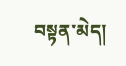བསྟན་མེད།